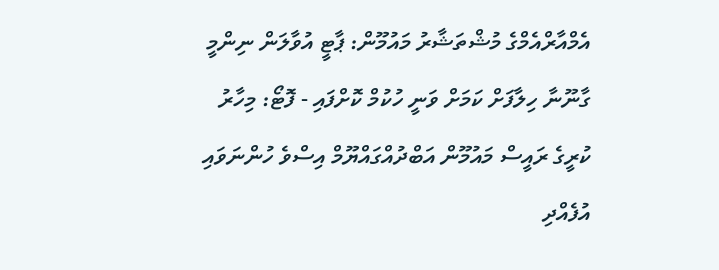އެމްއާރްއެމްގެ މުޝްތަޝާރު މައުމޫން: ޕާޓީ އުވާލަން ނިންމީ ގާނޫނާ ހިލާފަށް ކަމަށް ވަނީ ހުކުމް ކޮށްފައި - ފޮޓޯ: މިހާރު
ކުރީގެ ރައީސް މައުމޫން އަބްދުއްގައްޔޫމް އިސްވެ ހުންނަވައި އުފެއްދި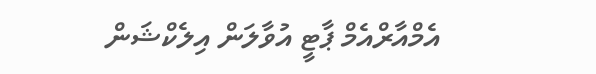އެމްއާރްއެމް ޕާޓީ އުވާލަން އިލެކްޝަން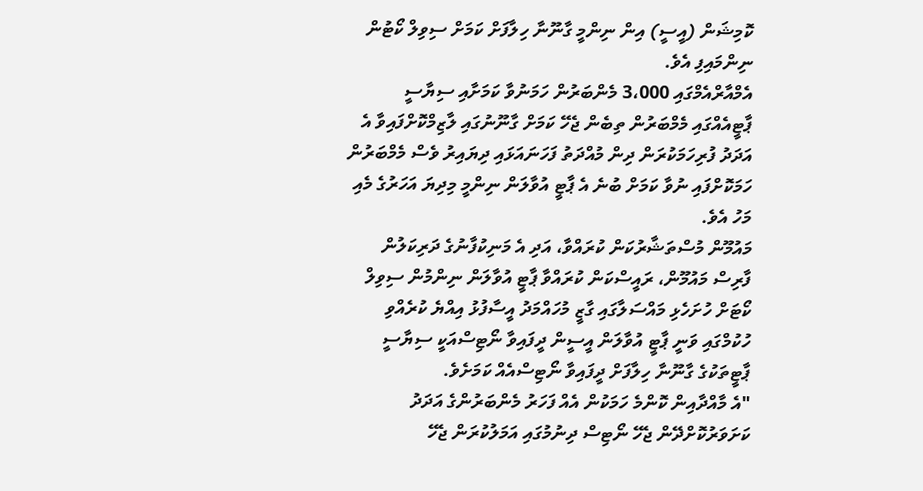ކޮމިޝަން (އީސީ) އިން ނިންމީ ގާނޫނާ ހިލާފަށް ކަމަށް ސިވިލް ކޯޓުން ނިންމައިފި އެވެ.
އެމްއާރްއެމްގައި 3،000 މެންބަރުން ހަމަނުވާ ކަމަށާއި ސިޔާސީ ޕާޓީއެއްގައި މެމްބަރުން ތިބެން ޖެހޭ ކަމަށް ގާނޫނުގައި ލާޒިމްކޮށްފައިވާ އެ އަދަދު ފުރިހަމަކުރަން ދިން މުއްދަތު ފަހަނައަޅައި ދިޔައިރު ވެސް މެމްބަރުން ހަމަކޮށްފައި ނުވާ ކަމަށް ބުނެ އެ ޕާޓީ އުވާލަން ނިންމީ މިދިޔަ އަހަރުގެ މެއި މަހު އެވެ.
މައުމޫން މުސްތަޝާރުކަން ކުރައްވާ، އަދި އެ މަނިކުފާނުގެ ދަރިކަލުން ފާރިސް މައުމޫން، ރައީސްކަން ކުރައްވާ ޕާޓީ އުވާލަން ނިންމުން ސިވިލް ކޯޓަށް ހުށަހެޅި މައްސަލާގައި ގާޒީ މުހައްމަދު އީސާފުޅު އިއްޔެ ކުރެއްވި ހުކުމްގައި ވަނީ ޕާޓީ އުވާލަން އީސީން ދީފައިވާ ނޯޓިސްއަކީ ސިޔާސީ ޕާޓީތަކުގެ ގާނޫނާ ހިލާފަށް ދީފައިވާ ނޯޓިސްއެއް ކަމަށެވެ.
"އެ މާއްދާއިން ކޮންމެ ހަމަކުން އެއް ފަހަރު މެންބަރުންގެ އަދަދު ކަށަވަރުކޮށްދޭން ޖެހޭ ނޯޓިސް ދިނުމުގައި އަމަލުކުރަން ޖެހޭ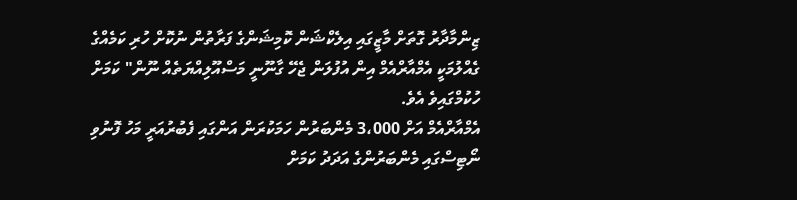ޒިންމާދާރު ގޮތަށް މާޒީގައި އިލެކްޝަން ކޮމިޝަންގެ ފަރާތުން ނުކޮށް ހުރި ކަމެއްގެ ގެއްލުމަކީ އެމްއާރްއެމް އިން އުފުލަން ޖެހޭ ގާނޫނީ މަސްއޫލިއްޔަތެއް ނޫން" ކަމަށް ހުކުމްގައިވެ އެވެ.
އެމްއާރްއެމް އަށް 3،000 މެންބަރުން ހަމަކުރަން އަންގައި ފެބުރުއަރީ މަހު ފޮނުވި ނޯޓިސްގައި މެންބަރުންގެ އަދަދު ކަމަށް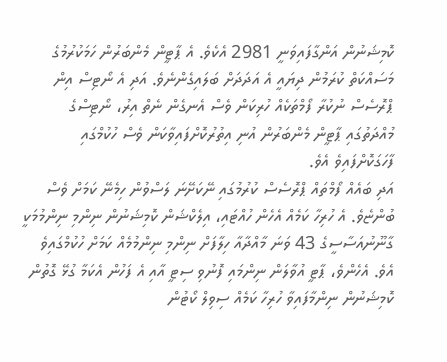ކޮމިޝަނުން އަންގާފައިވަނީ 2981 އެކެވެ. އެ ޕާޓީން މެންބަރުން ހަމަކުރުމުގެ މަސައްކަތް ކުރަމުން ދިޔައީ އެ އަދަދަށް ބަލައިގެންނެވެ. އަދި އެ ނޯޓިސް އިން ޕްރޮސެސް ނުކުރާ ފޯމްތަކެއް ހުރިކަން ވެސް އެނގެން ނެތް އިރު، ނޯޓިސްގެ މުއްދަތުގައި ޕާޓީން މެންބަރުން އުނި އިތުރުކޮށްފައިވާކަން ވެސް ހުކުމްގައި ފާހަގަކޮށްފައިވެ އެވެ.
އަދި ބައެއް ފޯމްތައް ޕްރޮސެސް ކުރުމުގައި ނޭކަށޭނަ ލަސްވުން ހިމެނޭ ކަމަށް ވެސް ބުންޏެވެ. އެ ހުރިހާ ކަމެއް އެހެން ހުއްޓައި، އިލެކްޝަން ކޮމިޝަނުން ނިންމި ނިންމުމަކީ ގާނޫނުއަސާސީގެ 43 ވަނަ މާއްދާއާ ހިލާފަށް ނިންމި ނިންމުމެއް ކަމަށް ހުކުމްގައިވެ އެވެ. އެހެންވެ، ޕާޓީ އުވާލަން ނިންމައި ފޮނުވި ސިޓީ އާއި އެ ފަހުން އެކަމާ ގުޅޭ ގޮތުން ކޮމިޝަނުން ނިންމާފައިވާ ހުރިހާ ކަމެއް ސިވިލް ކޯޓުން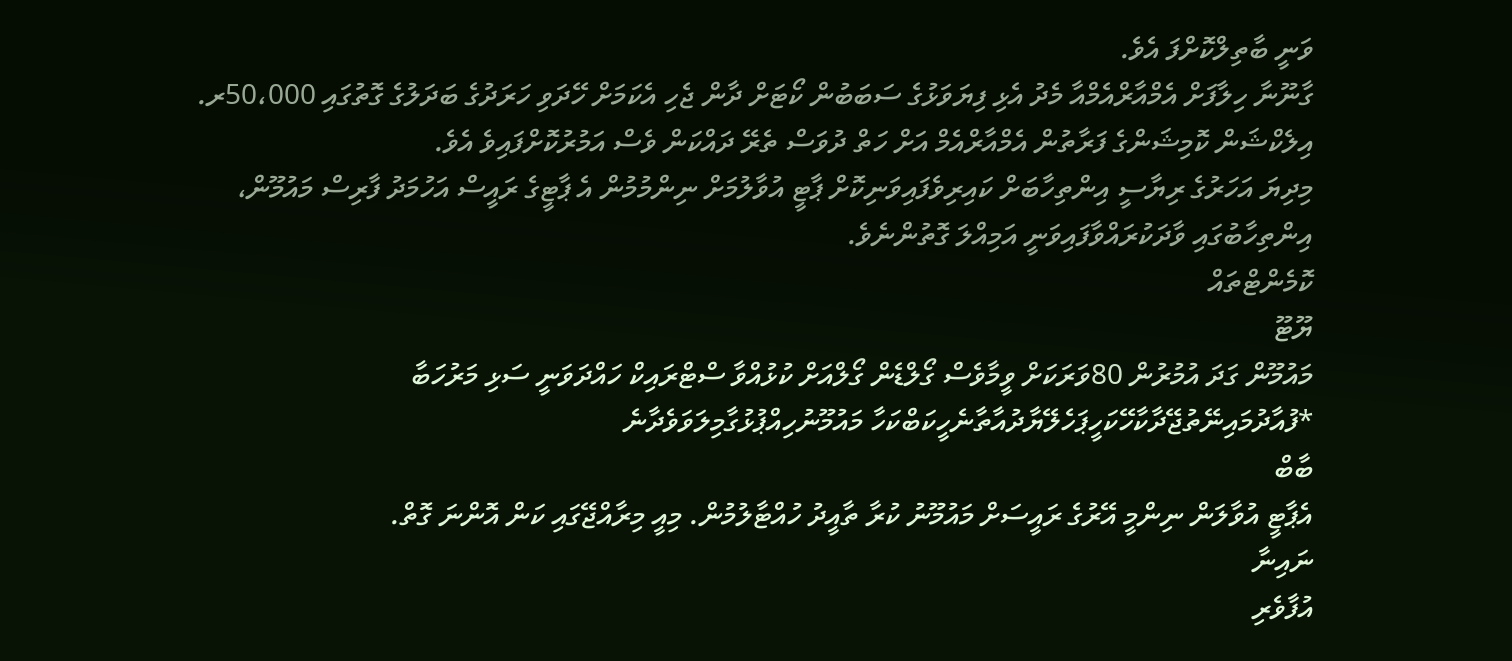ވަނީ ބާތިލްކޮށްފަ އެވެ.
ގާނޫނާ ހިލާފަށް އެމްއާރްއެމްއާ މެދު އެޅި ފިޔަވަޅުގެ ސަބަބުން ކޯޓަށް ދާން ޖެހި އެކަމަށް ހޭދަވި ހަރަދުގެ ބަދަލުގެ ގޮތުގައި 50،000ރ. އިލެކްޝަން ކޮމިޝަންގެ ފަރާތުން އެމްއާރްއެމް އަށް ހަތް ދުވަސް ތެރޭ ދައްކަން ވެސް އަމުރުކޮށްފައިވެ އެވެ.
މިދިޔަ އަހަރުގެ ރިޔާސީ އިންތިހާބަށް ކައިރިވެފައިވަނިކޮށް ޕާޓީ އުވާލުމަށް ނިންމުމުން އެ ޕާޓީގެ ރައީސް އަހުމަދު ފާރިސް މައުމޫން، އިންތިހާބުގައި ވާދަކުރައްވާފައިވަނީ އަމިއްލަ ގޮތުންނެވެ.
ކޮމެންޓްތައް
ޔޫޓޫ
މައުމޫން ގަދަ އުމުރުން 80ވަރަކަށް ވީމާވެސް ގޯލްޑެން ގޯލްއަށް ކުޅުއްވާ ސްޓްރައިކް ހައްދަވަނީ ސަޅި މަރުހަބާ *ފުއާދުމައިނޭތުޖޭދާކާހޭކަހީޕަހެލޭޔާދުއާތާނެހީކަބްކަހާ މައުމޫނުހިއްޕުޅުގާމިލަވަވެދާނެ
ބާބް
އެޕާޓީ އުވާލަން ނިންމީ އޭރުގެ ރައީސަށް މައުމޫނު ކުރާ ތާއީދު ހުއްޓާލުމުން. މިއީ މިރާއްޖޭގައި ކަން އޮންނަ ގޮތް.
ނައިނާ
އުފާވެރި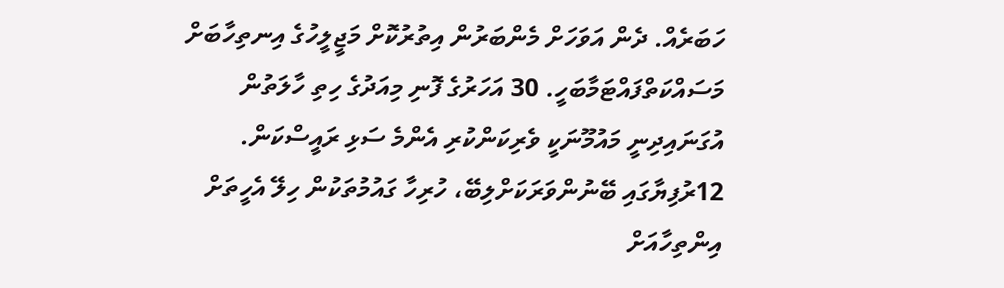ހަބަރެއް. ދެން އަވަހަށް މެންބަރުން އިތުރުކޮށް މަޖީލީހުގެ އިނތިހާބަށް މަސައްކަތްފައްޓަމާބަހީ. 30 އަހަރުގެ ފޮނި މިއަދުގެ ހިތި ހާލަތުން އުގަނައިދިނީ މައުމޫނަކީ ވެރިކަންކުރި އެންމެ ސަޅި ރައީސްކަން. 12ރުފިޔާގައި ބޭނުންވަރަކަށްލިބޭ، ހުރިހާ ގައުމުތަކުން ހިލޭ އެހީތަށް އިންތިހާއަށް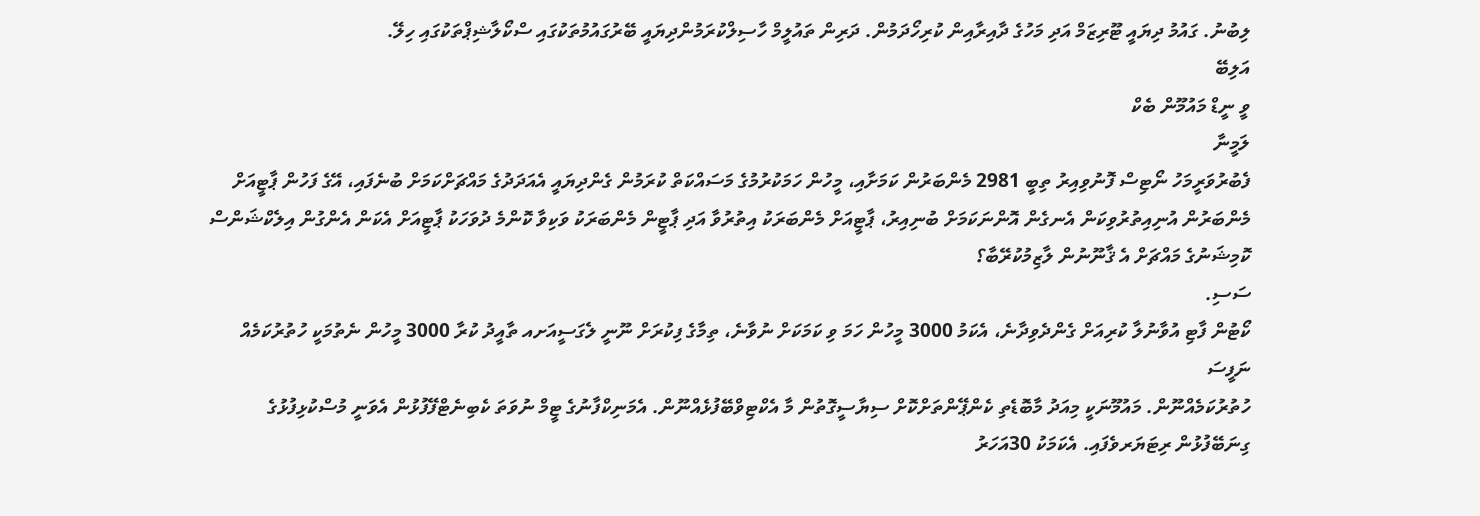ލިބުނު. ގައުމު ދިޔައީ ޓޫރިޒަމް އަދި މަހުގެ ދާއިރާއިން ކުރިހޯދަމުން. ދަރިން ތައުލީމް ހާސިލްކުރަމުންދިޔައީ ބޭރުގައުމުތަކުގައި ސްކޯލާޝިޕްތަކުގައި ހިލޭ.
އަލިބޭ
ވީ ނީޑް މައުމޫން ބެކް
ލަމީނާ
ފެބުރުވަރީމަހު ނޯޓިސް ފޮނުވިއިރު ތިބީ 2981 މެންބަރުން ކަމަށާއި، މީހުން ހަމަކުރުމުގެ މަސައްކަތް ކުރަމުން ގެންދިޔައީ އެއަދަދުގެ މައްޗަށްކަމަށް ބުނެފައި، އޭގެ ފަހުން ޕާޓީއަށް މެންބަރުން އުނިއިތުރުވިކަން އެނގެން އޮންނަކަމަށް ބުނިއިރު، ޕާޓީއަށް މެންބަރަކު އިތުރުވާ އަދި ޕާޓީން މެންބަރަކު ވަކިވާ ކޮންމެ ދުވަހަކު ޕާޓީއަށް އެކަން އެންގުން އިލެކްޝަންސް ކޮމިޝަނުގެ މައްޗަށް އެ ޤާނޫނުން ލާޒިމުކުރޭބާ؟
ސަސި.
ކޯޓުން ފާޓި އުވާނުލާ ކުރިއަށް ގެންދެވިދާނެ، އެކަމު 3000 މީހުން ހަމަ ވި ކަމަކަށް ނުވާނެ، ތިމާގެ ފިކުރަށް ނޫނީ ލެގަސީއަށއ ތާއީދު ކުރާ 3000 މީހުން ނެތުމަކީ ހުތުރުކަމެއް
ނަފީސަ
ހުތުރުކަމެއްނޫން. މައުމޫނަކީ މިއަދު މާބޮޑެތި ކެންޕޭންތަށްކޮށް ސިޔާސީގޮތުން މާ އެކްޓިވްބޭފުޅެއްނޫން. އެމަނިކްފާނުގެ ޓީމް ނުވަތަ ކެބިނެޓްފޭފުޅުން އެވަނީ މުސްކުޅިފުޅުގެ ގިނަބޭފުޅުން ރިޓަޔަރވެފައި. އެކަމަކު 30އަހަރު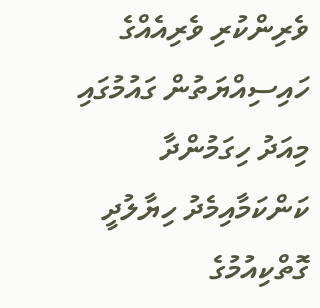ވެރިންކުރި ވެރިއެއްގެ ހައިސިއްޔަތުން ގައުމުގައި މިއަދު ހިގަމުންދާ ކަންކަމާއިމެދު ހިޔާލުދީ ގޮތްކިއުމުގެ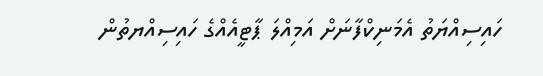ހައިސިއްޔަތު އެމަނިކްފާނަށް އަމިއްލަ ޕާޓީއެއްގެ ހައިސިއްޔތުން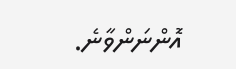އޮންނަންވާނެ.